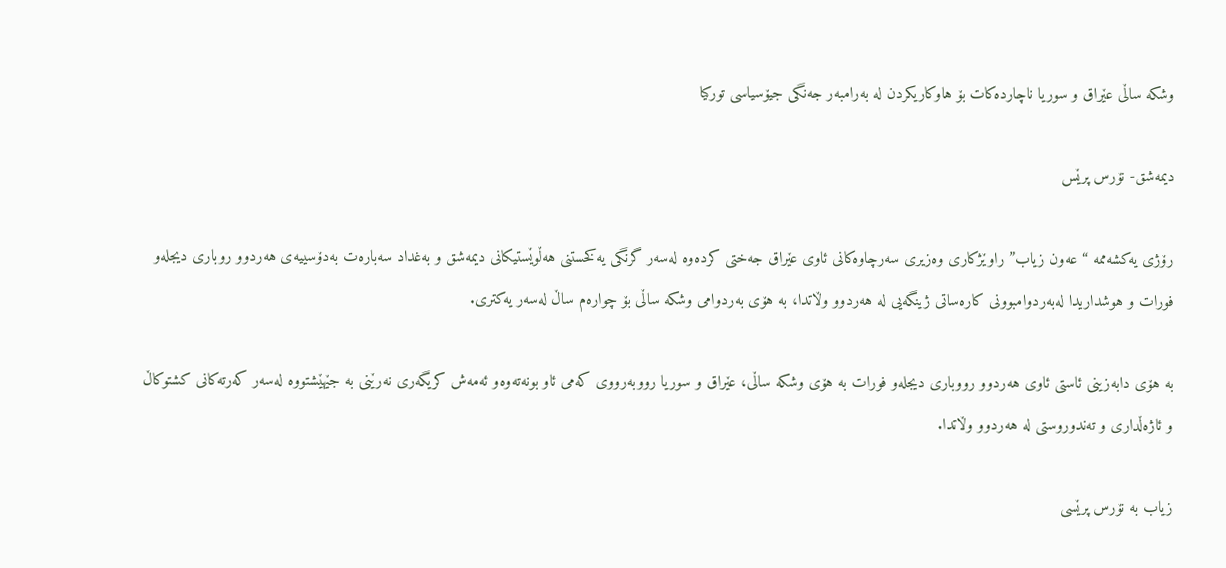وشكه‌ ساڵی عێراق و سوریا ناچارده‌كات بۆ هاوكاریكردن له‌ به‌رامبه‌ر جه‌نگی جیۆسیاسی توركیا

دیمه‌شق- نۆرس پرێس

رۆژی یه‌كشه‌ممه‌ “عه‌ون زیاب” راوێژكاری وه‌زیری سه‌رچاوه‌كانی ئاوی عێراق جه‌ختی كرده‌وه‌ له‌سه‌ر گرنگی یه‌كخستنی هه‌ڵوێستیكانی دیمه‌شق و به‌غداد سه‌باره‌ت به‌دۆسییه‌ی هه‌ردوو روباری دیجله‌و فورات و هوشداریدا له‌به‌ردوامبوونی كاره‌ساتی ژینگه‌یی له‌ هه‌ردوو وڵاتدا، به‌ هۆی به‌ردوامی وشكه‌ ساڵی بۆ چواره‌م ساڵ له‌سه‌ر یه‌كتری.

به‌ هۆی دابه‌زینی ئاستی ئاوی هه‌ردوو رووباری دیجله‌و فورات به‌ هۆی وشكه‌ ساڵی، عێراق و سوریا رووبه‌رووی كه‌می ئاو بونه‌ته‌وه‌و ئه‌مه‌ش كریگه‌ری نه‌رێنی به‌ جێهێشتووه‌ له‌سه‌ر كه‌رته‌كانی كشتوكاڵ و ئاژه‌ڵداری و ته‌ندوروستی له‌ هه‌ردوو وڵاتدا.

زیاب به‌ نۆرس پرێسی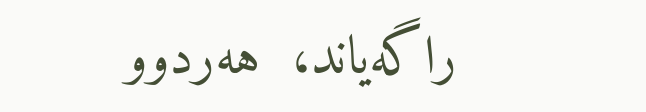راگه‌یاند،  هه‌ردوو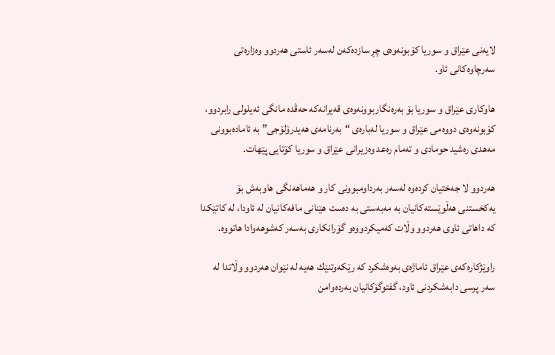لایه‌نی عێراق و سوریا كۆبونه‌وه‌ی چڕ سازده‌كه‌ن له‌سه‌ر ئاستی هه‌ردوو وه‌زاره‌تی سه‌رچاوه‌كانی ئاو.

هاوكاری عێراق و سوریا بۆ به‌ره‌نگاربوونه‌وه‌ی قه‌یرانه‌كه‌ حه‌ڤده‌ مانگی ئه‌یلولی رابردوو، كۆبونه‌وه‌ی دووه‌می عێراق و سوریا له‌باره‌ی “به‌رنامه‌ی هه‌یدرۆلۆجی” به‌ ئاماده‌بوونی مه‌هدی ره‌شید حومادی و ته‌مام ره‌عد وه‌زیرانی عێراق و سوریا كۆتایی پێهات.

هه‌ردوو لا جه‌ختیان كرده‌وه‌ له‌سه‌ر به‌رداومبوونی كار و هه‌ماهه‌نگی هاوبه‌ش بۆ یه‌كخستنی هه‌ڵوێسته‌كانیان به‌ مه‌به‌ستی به‌ ده‌ست هێنانی مافه‌كانیان له‌ ئاودا، له‌ كاتێكدا كه‌ داهاتی ئاوی هه‌ردوو وڵات كه‌میكردووه‌و گۆرانكاری به‌سه‌ر كه‌شوهه‌وادا هاتووه‌.

راوێژكاره‌كه‌ی عێراق ئاماژه‌ی به‌وه‌شكرد كه‌ رێكه‌وتنێك هه‌یه‌ له‌ نێوان هه‌ردوو وڵاتدا له‌ سه‌ر پرسی دابه‌شكردنی ئاود، گفتوگۆكانیان به‌رده‌وامن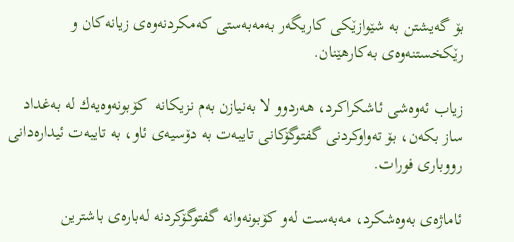بۆ گه‌یشتن به‌ شێوازێكی كاریگه‌ر به‌مه‌به‌ستی كه‌مكردنه‌وه‌ی زیانه‌كان و رێكخستنه‌وه‌ی به‌كارهێنان.

زیاب ئه‌وه‌شی ئاشكراكرد، هه‌ردوو لا به‌نیازن به‌م نزیكانه‌  كۆبونه‌وه‌یه‌ك له‌ به‌غداد ساز بكه‌ن، بۆ ته‌واوكردنی گفتوگۆكانی تایبه‌ت به‌ دۆسیه‌ی ئاو، به‌ تایبه‌ت ئیداره‌دانی رووباری فورات.

ئاماژه‌ی به‌وه‌شكرد، مه‌به‌ست له‌و كۆبونه‌وانه‌ گفتوگۆكردنه‌ له‌باره‌ی باشترین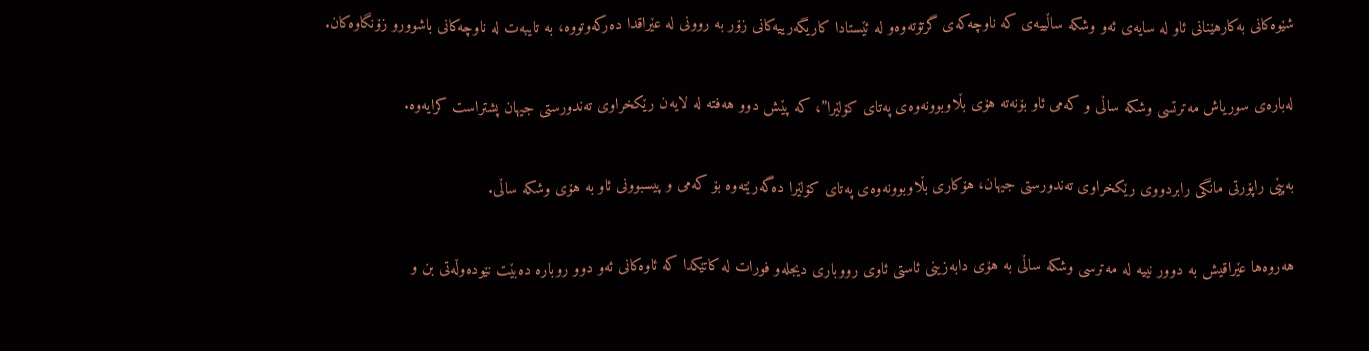شێوه‌كانی به‌كارهێنانی ئاو له‌ سایه‌ی ئه‌و وشكه‌ ساڵییه‌ی كه‌ ناوچه‌كه‌ی گرتۆته‌وه‌و له‌ ئێستادا كاریگه‌رییه‌كانی زۆر به‌ روونی له‌ عێراقدا ده‌ركه‌وتووه‌، به‌ تایبه‌ت له‌ ناوچه‌كانی باشوورو زۆنگاوه‌كان.

له‌باره‌ی سوریاش مه‌ترتسی وشكه‌ ساڵی و كه‌می ئاو بۆنه‌ته‌ هۆی بڵاوبوونه‌وه‌ی په‌تای كۆلێرا”، كه‌ پێش دوو هه‌فته‌ له‌ لایه‌ن رێكخراوی ته‌ندورستی جیهان پشتراست كرایه‌وه‌.

به‌پێی راپۆرتی مانگی رابردووی رێكخراوی ته‌ندورستی جیهان، هۆكاری بڵاوبوونه‌وه‌ی په‌تای كۆلێرا ده‌گه‌رێته‌وه‌ بۆ كه‌می و پیسبوونی ئاو به‌ هۆی وشكه‌ ساڵی.

هه‌روه‌ها عێراقیش به‌ دوور نییه‌ له‌ مه‌ترسی وشكه‌ ساڵی به‌ هۆی دابه‌زینی ئاستی ئاوی رووباری دیجله‌و فورات له‌ كاتێكدا كه‌ ئاوه‌كانی ئه‌و دوو روباره‌ ده‌بێت نێوده‌وڵه‌تی بن و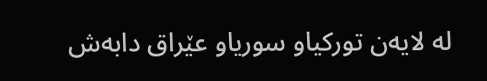له‌ لایه‌ن توركیاو سوریاو عێراق دابه‌ش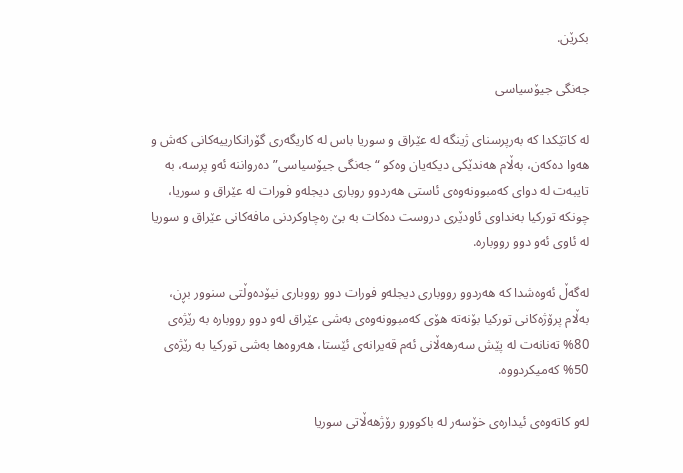بكرێن.

جه‌نگی جیۆسیاسی

له‌ كاتێكدا كه‌ به‌رپرسنای ژینگه‌ له‌ عێراق و سوریا باس له‌ كاریگه‌ری گۆرانكارییه‌كانی كه‌ش و هه‌وا ده‌كه‌ن، به‌ڵام هه‌ندێكی دیكه‌یان وه‌كو “جه‌نگی جیۆسیاسی” ده‌رواننه‌ ئه‌و پرسه‌، به‌ تایبه‌ت له‌ دوای كه‌مبوونه‌وه‌ی ئاستی هه‌ردوو روباری دیجله‌و فورات له‌ عێراق و سوریا، چونكه‌ توركیا به‌نداوی ئاودێری دروست ده‌كات به‌ بێ ره‌چاوكردنی مافه‌كانی عێراق و سوریا له‌ ئاوی ئه‌و دوو رووباره‌.

له‌گه‌ڵ ئه‌وه‌شدا كه‌ هه‌ردوو رووباری دیجله‌و فورات دوو رووباری نیۆده‌وڵتی سنوور بڕن، به‌ڵام پرۆژه‌كانی توركیا بۆنه‌ته‌ هۆی كه‌مبوونه‌وه‌ی به‌شی عێراق له‌و دوو رووباره‌ به‌ رێژه‌ی 80% ته‌نانه‌ت له‌ پێش سه‌رهه‌ڵانی ئه‌م قه‌یرانه‌ی ئێستا‌، هه‌روه‌ها به‌شی توركیا به‌ رێژه‌ی 50% كه‌میكردووه‌.

له‌و كاته‌وه‌ی ئیداره‌ی خۆسه‌ر له‌ باكوورو رۆژهه‌ڵاتی سوریا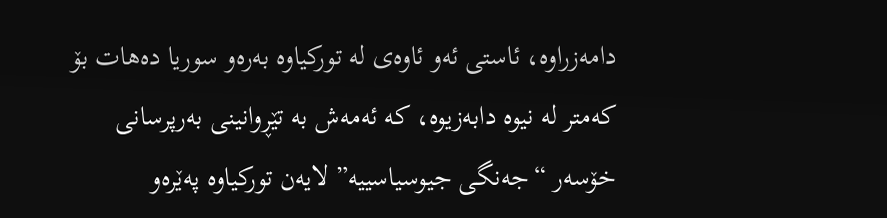دامه‌زراوه‌، ئاستی ئه‌و ئاوه‌ی له‌ توركیاوه‌ به‌ره‌و سوریا ده‌هات بۆ كه‌متر له‌ نیوه‌ دابه‌زیوه‌، كه‌ ئه‌مه‌ش به‌ تێڕوانینی به‌رپرسانی خۆسه‌ر “جه‌نگی جیوسیاسییه‌” لایه‌ن توركیاوه‌ په‌ێره‌و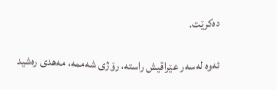ده‌كرێت.

ئه‌وه‌ له‌سه‌ر عێراقیش راسته،‌ رۆژی شه‌ممه‌، مه‌هدی ره‌شید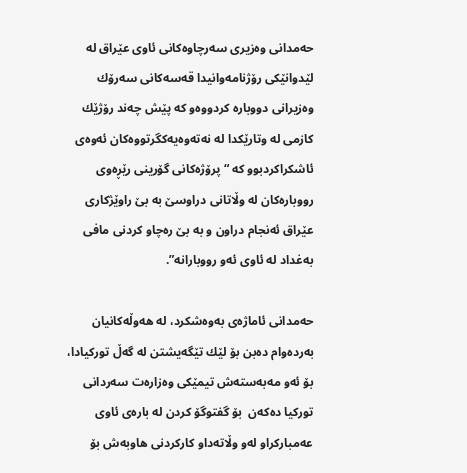حه‌مدانی وه‌زیری سه‌رچاوه‌كانی ئاوی عێراق له‌ لێدوانێكی رۆژنامه‌وانیدا قه‌سه‌كانی سه‌رۆك وه‌زیرانی دووباره‌ كردووه‌و كه‌ پێش چه‌ند رۆژێك كازمی له‌ وتارێكدا له‌ نه‌ته‌وه‌یه‌كگرتووه‌كان ئه‌وه‌ی ئاشكراكردبوو كه‌ “پرۆژه‌كانی گۆرینی رێڕه‌وی رووباره‌كان له‌ وڵاتانی دراوسێ به‌ بێ راوێژكاری عێراق ئه‌نجام دراون و به‌ بێ ره‌چاو كردنی مافی به‌غداد له‌ ئاوی ئه‌و رووبارانه”.

حه‌مدانی ئاماژه‌ی به‌وه‌شكرد، له‌ هه‌وڵه‌كانیان به‌رده‌وام ده‌بن بۆ لێك تێگه‌یشتن له گه‌ڵ توركیادا، بۆ ئه‌و مه‌به‌سته‌ش تیمێكی وه‌زاره‌ت سه‌ردانی توركیا ده‌كه‌ن  بۆ گفتوگۆ كردن له‌ باره‌ی ئاوی عه‌مباركراو له‌و‌ وڵاته‌داو كاركردنی هاوبه‌ش بۆ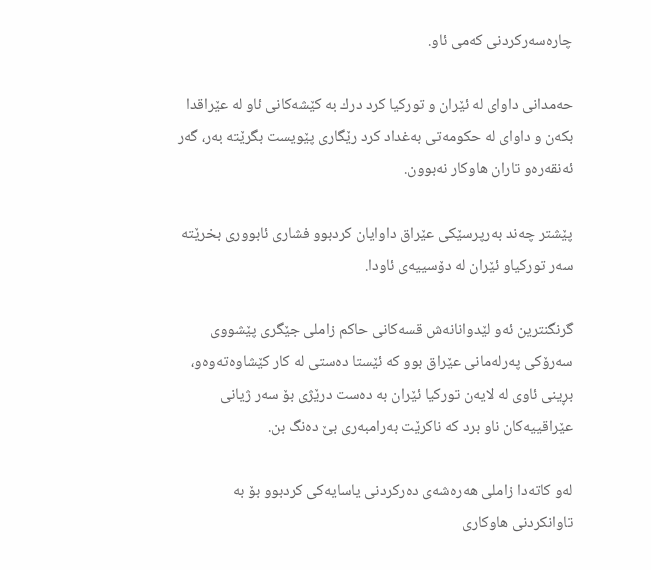چاره‌سه‌ركردنی كه‌می ئاو.

حه‌مدانی داوای له‌ ئێران و توركیا كرد درك به‌ كێشه‌كانی ئاو له‌ عێراقدا بكه‌ن و داوای له‌ حكومه‌تی به‌غداد كرد رێگاری پێویست بگرێته‌ به‌ر، گه‌ر ئه‌نقه‌ره‌و تاران هاوكار نه‌بوون.

پێشتر چه‌ند به‌رپرسێكی عێراق داوایان كردبوو فشاری ئابووری بخرێته‌ سه‌ر توركیاو ئێران له‌ دۆسییه‌ی ئاودا.

گرنگنترین ئه‌و لێدوانانه‌ش قسه‌كانی حاكم زاملی جێگری پێشووی سه‌رۆكی په‌رله‌مانی عێراق بوو كه‌ ئێستا ده‌ستی له‌ كار كێشاوه‌ته‌وه‌و، بڕینی ئاوی له‌ لایه‌ن توركیا ئێران به‌ ده‌ست درێژی بۆ سه‌ر ژیانی عێراقییه‌كان ناو برد كه‌ ناكرێت به‌رامبه‌ری بێ ده‌نگ بن.

له‌و كاته‌دا زاملی هه‌ره‌شه‌ی ده‌ركردنی یاسایه‌كی كردبوو بۆ به‌ تاوانكردنی هاوكاری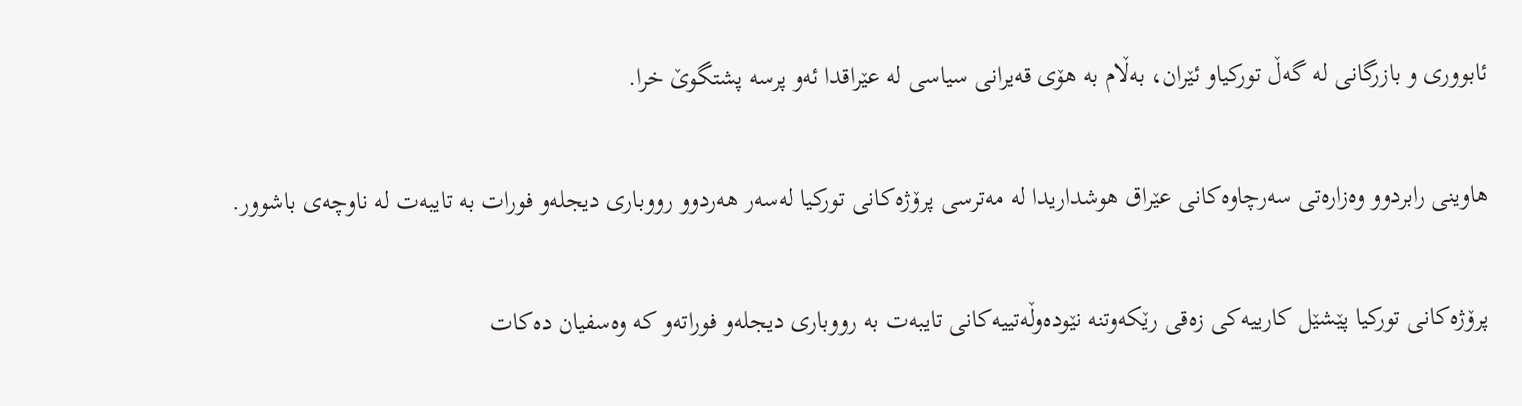ئابووری و بازرگانی له‌ گه‌ڵ توركیاو ئێران، به‌ڵام به‌ هۆی قه‌یرانی سیاسی له‌ عێراقدا ئه‌و پرسه‌ پشتگوێ خرا.

هاوینی رابردوو وه‌زاره‌تی سه‌رچاوه‌كانی عێراق هوشداریدا له‌ مه‌ترسی پرۆژه‌كانی توركیا له‌سه‌ر هه‌ردوو رووباری دیجله‌و فورات به‌ تایبه‌ت له‌ ناوچه‌ی باشوور.

پرۆژه‌كانی توركیا پێشێل كارییه‌كی زه‌قی رێكه‌وتنه‌ نێوده‌وڵه‌تییه‌كانی تایبه‌ت به‌ رووباری دیجله‌و فوراته‌و كه‌ وه‌سفیان ده‌كات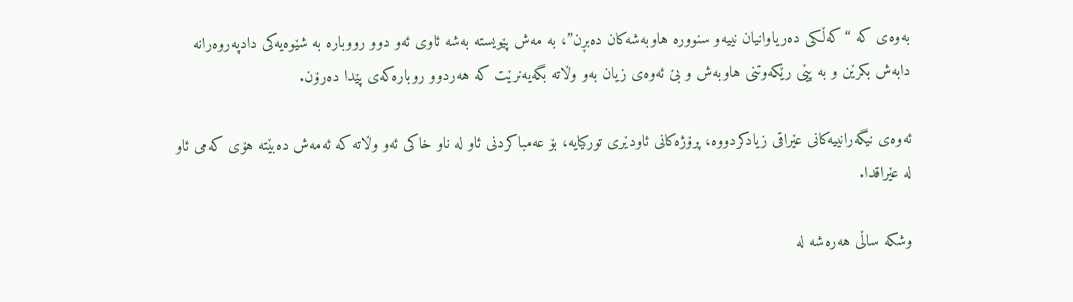به‌وه‌ی كه‌ “كه‌ڵكی ده‌ریاوانیان نییه‌و سنووره‌ هاوبه‌شه‌كان ده‌بڕن”، به‌ مه‌ش پێویسته‌ به‌شه‌ ئاوی ئه‌و دوو رووباره‌ به‌ شێوه‌یه‌كی دادپه‌روه‌رانه‌ دابه‌ش بكرێن و به‌ پێی رێكه‌وتنی هاوبه‌ش و بێ ئه‌وه‌ی زیان به‌و وڵاته‌ بگه‌یه‌نرێت كه‌ هه‌ردوو روباره‌كه‌ی پێدا ده‌رۆن.

ئه‌وه‌ی نیگه‌رانییه‌كانی عێراقی زیادكردووه‌، پرۆژه‌كانی ئاودێری توركیایه‌، بۆ عه‌مباكردنی ئاو له‌ ناو خاكی ئه‌و وڵاته‌ كه‌ ئه‌مه‌ش ده‌بێته‌ هۆی كه‌می ئاو له‌ عێراقدا.

وشكه‌ ساڵی هه‌ره‌شه‌ له‌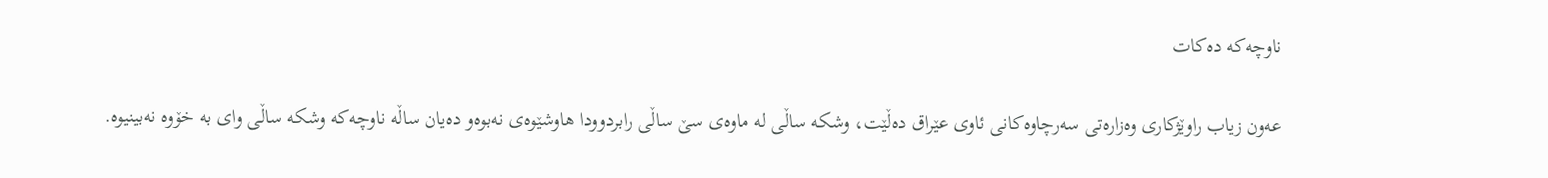ناوچه‌كه‌ ده‌كات

عه‌ون زیاب راوێژكاری وه‌زاره‌تی سه‌رچاوه‌كانی ئاوی عێراق ده‌ڵێت، وشكه‌ ساڵی له‌ ماوه‌ی سێ ساڵی رابردوودا هاوشێوه‌ی نه‌بوه‌و ده‌یان ساڵه‌ ناوچه‌كه‌ وشكه‌ ساڵی وای به‌ خۆوه‌ نه‌بینیوه‌.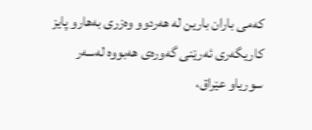كه‌می باران بارین له‌ هه‌ردوو وه‌زری به‌هارو پایز كاریگه‌ری ئه‌رێنی گه‌وره‌ی هه‌بووه‌ له‌سه‌ر سوریاو عێراق،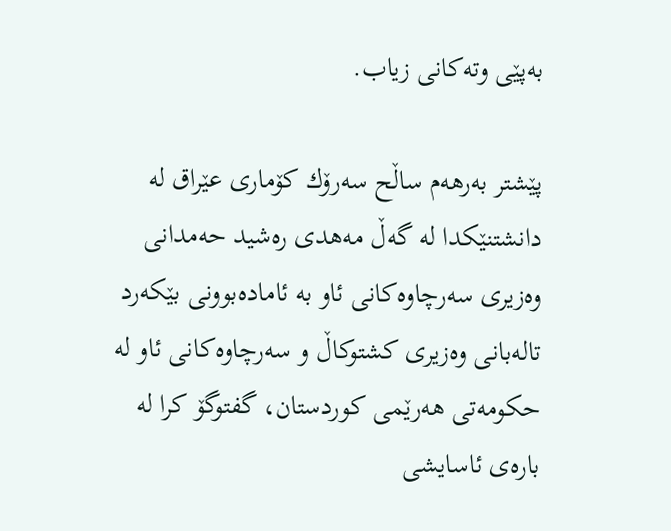به‌پێی وته‌كانی زیاب.

پێشتر به‌رهه‌م ساڵح سه‌رۆك كۆماری عێراق له‌ دانشتنێكدا له‌ گه‌ڵ مه‌هدی ره‌شید حه‌مدانی وه‌زیری سه‌رچاوه‌كانی ئاو به‌ ئاماده‌بوونی بێكه‌رد تاله‌بانی وه‌زیری كشتوكاڵ و سه‌رچاوه‌كانی ئاو له‌ حكومه‌تی هه‌رێمی كوردستان، گفتوگۆ كرا له‌ باره‌ی ئاسایشی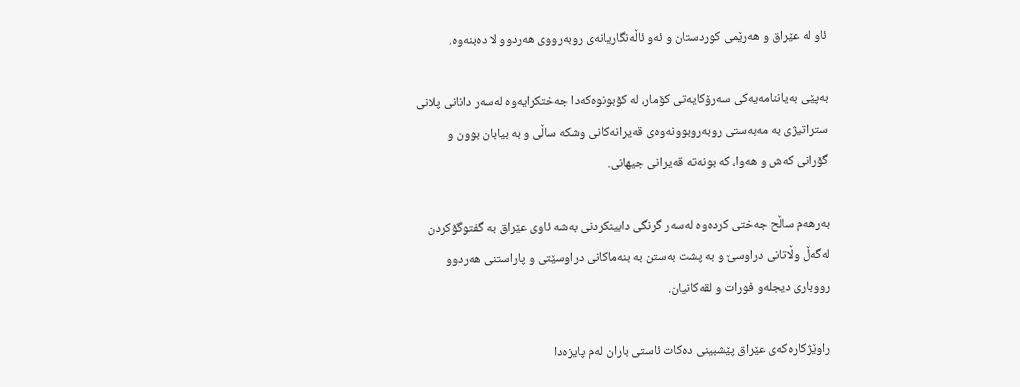ئاو له‌ عێراق و هه‌رێمی كوردستان و ئه‌و ئاڵه‌نگاریانه‌ی روبه‌رووی هه‌ردوو لا ده‌بنه‌وه‌.

به‌پێی به‌یاننامه‌یه‌كی سه‌رۆكایه‌تی كۆمار، له‌ كۆبونوه‌كه‌دا جه‌ختكرایه‌وه‌ له‌سه‌ر دانانی پلانی ستراتیژی به‌ مه‌به‌ستی روبه‌روبوونه‌وه‌ی قه‌یرانه‌كانی وشكه‌ ساڵی و به‌ بیابان بوون و گۆرانی كه‌ش و هه‌وا، كه‌ بونه‌ته‌ قه‌یرانی جیهانی.

به‌رهه‌م ساڵح جه‌ختی كرده‌وه‌ له‌سه‌ر گرنگی دابینكردنی به‌شه‌ ئاوی عێراق به‌ گفتوگۆكردن له‌گه‌ڵ وڵاتانی دراوسێ و به‌ پشت به‌ستن به‌ بنه‌ماكانی دراوسێتی و پاراستنی هه‌ردوو رووباری دیجله‌و فورات و لقه‌كانیان.

راوێژكاره‌كه‌ی عێراق پێشبینی ده‌كات ئاستی باران له‌م پایزه‌دا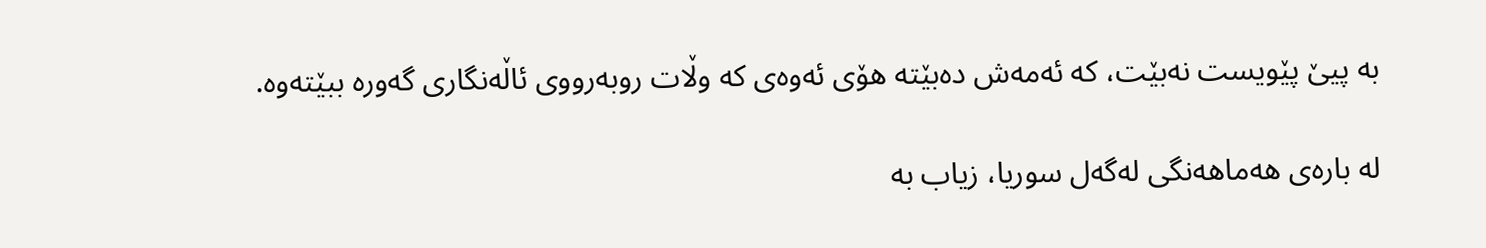به‌ پیێ پێویست نه‌بێت، كه‌ ئه‌مه‌ش ده‌بێته‌ هۆی ئه‌وه‌ی كه‌ وڵات روبه‌رووی ئاڵه‌نگاری گه‌وره‌ ببێته‌وه‌.

له‌ باره‌ی هه‌ماهه‌نگی له‌گه‌ل سوریا، زیاب به‌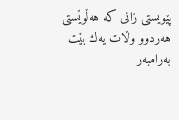پێویستی زانی كه‌ هه‌ڵوێستی هه‌ردوو وڵات یه‌ك بێت به‌رامبه‌ر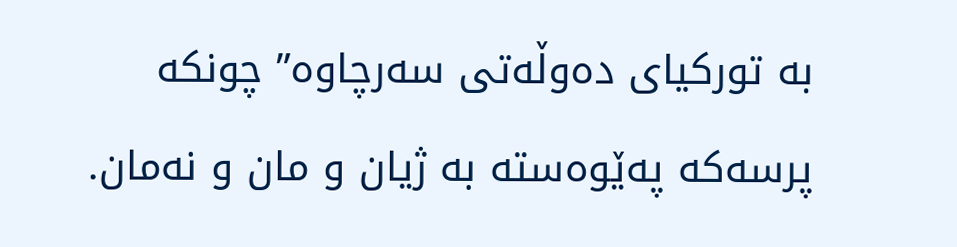به‌ توركیای‌ ده‌وڵه‌تی سه‌رچاوه‌‌‌” چونكه‌ پرسه‌كه‌ په‌ێوه‌سته‌ به ژیان و مان و نه‌مان.